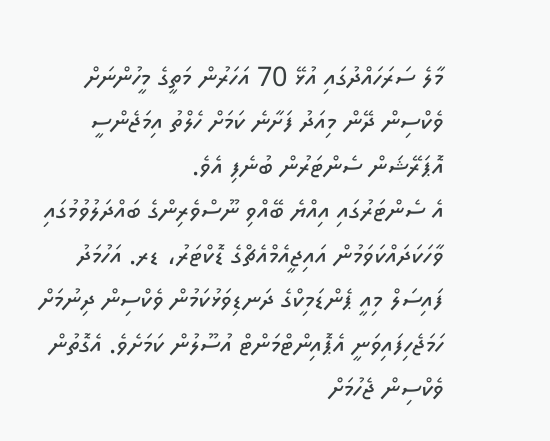މާލެ ސަރަހައްދުގައި އުޅޭ 70 އަހަރުން މަތީގެ މީހުންނަށް ވެކްސިން ދޭން މިއަދު ފަށާނެ ކަމަށް ހެލްތު އިމަޖެންސީ އޮޕަރޭޝަން ސެންޓަރުން ބުނެފި އެވެ.
އެ ސެންޓަރުގައި އިއްޔެ ބޭއްވި ނޫސްވެރިންގެ ބައްދަލުވުމުގައި ވާހަކަދައްކަވަމުން އައިޖީއެމްއެޗްގެ ޑޮކްޓަރު، ޑރ. އަހުމަދު ފައިސަލް މިއީ ޕެންޑަމިކްގެ ދަނޑިވަޅުކަމުން ވެކްސިން ދިނުމަށް ހަމަޖެހިފައިވަނީ އެޕޮއިންޓްމަންޓް އުސޫލުން ކަމަށެވެ. އެގޮތުން ވެކްސިން ޖެހުމަށް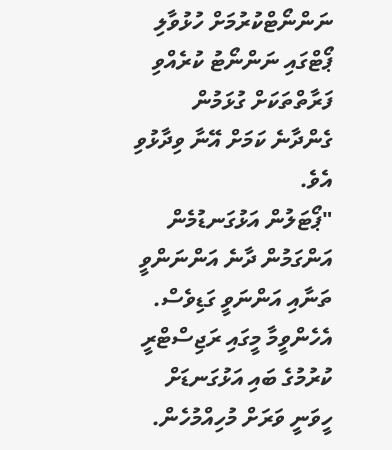ނަންނޯޓްކުރުމަށް ހުޅުވާލި ޕޯޓްގައި ނަންނޯޓު ކުރެއްވި ފަރާތްތަކަށް ގުޅަމުން ގެންދާނެ ކަމަށް އޭނާ ވިދާޅުވި އެވެ.
"ޕޯޓަލުން އަޅުގަނޑުމެން އަންގަމުން ދާނެ އަންނަންވީ ތަނާއި އަންނަވީ ގަޑިވެސް. އެހެންވީމާ މީގައި ރަޖިސްޓްރީ ކުރުމުގެ ބައި އަޅުގަނޑަށް ހީވަނީ ވަރަށް މުހިއްމުހެން.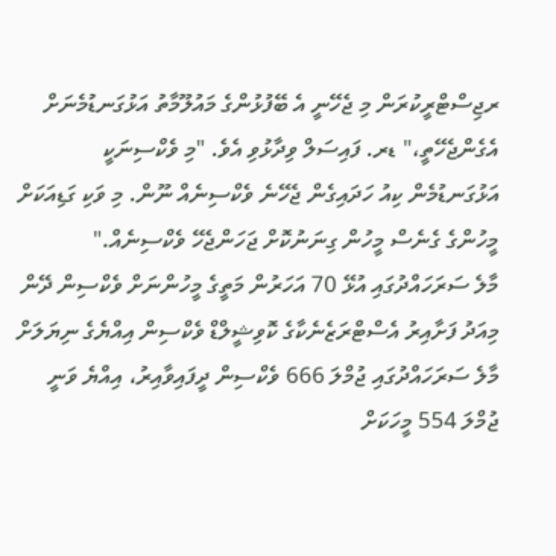ރޖިސްޓްރީކުރަން މި ޖެހޭނީ އެ ބޭފުޅުންގެ މައުލޫމާތު އަޅުގަނޑުމެނަށް އެގެންޖެހޭތީ،" ޑރ. ފައިސަލް ވިދާޅުވި އެވެ. "މި ވެކްސިނަކީ އަޅުގަނޑުމެން ކިއު ހަދައިގެން ޖެހޭނެ ވެކްސިނެއް ނޫން. މި ވަކި ގަޑިއަކަށް މީހުންގެ ގެނެސް މީހުން ގިނަނުކޮށް ޖަހަންޖެހޭ ވެކްސިނެއް."
މާލެ ސަރަހައްދުގައި އުޅޭ 70 އަހަރުން މަތީގެ މީހުންނަށް ވެކްސިން ދޭން މިއަދު ފަށާއިރު އެސްޓްރަޒެނެކާގެ ކޮވިޝީލްޑް ވެކްސިން އިއްޔެގެ ނިޔަލަށް މާލެ ސަރަހައްދުގައި ޖުމްލަ 666 ވެކްސިން ދީފައިވާއިރު، އިއްޔެ ވަނީ ޖުމްލަ 554 މީހަކަށް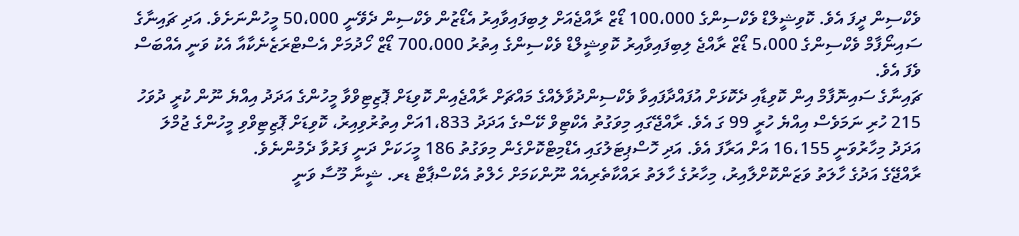ވެކްސިން ދީފަ އެވެ. ކޮވިޝީލްޑް ވެކްސިންގެ 100،000 ޑޯޒް ރާއްޖެއަށް ލިބިފައިވާއިރު އެޑޯޒުން ވެކްސިން ދެވޭނީ 50،000 މީހުންނަށެވެ. އަދި ޗައިނާގެ ސައިނޯފާމް ވެކްސިންގެ 5،000 ޑޯޒް ރާއްޖެ ލިބިފައިވާއިރު ކޮވިޝީލްޑް ވެކްސިންގެ އިތުރު 700،000 ޑޯޒް ހޯދުމަށް އެސްޓްރަޒެނެކާއާ އެކު ވަނީ އެއްބަސް ވެފަ އެވެ.
ޗައިނާގެ ސައިނޮފާމް އިން ކޮވިޑާއި ދެކޮޅަށް އުފައްދާފައިވާ ވެކްސިންދުވާލެއްގެ މައްޗަށް ރާއްޖެއިން ކޮވިޑަށް ޕޮޒިޓިވްވާ މީހުންގެ އަދަދު އިއްޔެ ނޫން ކުރީ ދުވަހު 215 ހުރި ނަމަވެސް އިއްޔެ ހުރީ 99 ގަ އެވެ. ރާއްޖޭގައި މިވަގުތު އެކްޓިވް ކޭސްގެ އަދަދު 1،833އަށް އިތުރުވިއިރު، ކޮވިޑަށް ޕޮޒިޓިވްވި މީހުންގެ ޖުމްލަ އަދަދު މިހާރުވަނީ 16،155 އަށް އަރާފަ އެވެ. އަދި ހޮސްޕިޓަލުގައި އެޑްމިޓްކޮށްގެން މިވަގުތު 186 މީހަކަށް ދަނީ ފަރުވާ ދެމުންނެވެ.
ރާއްޖޭގެ އަދުގެ ހާލަތު ވަޒަންކޮށްލާއިރު، މިހާރުގެ ހާލަތު ރައްކާތެރިއެއް ނޫންކަމަށް ހެލްތު އެކްސްޕާޓް ޑރ. ޝީނާ މޫސާ ވަނީ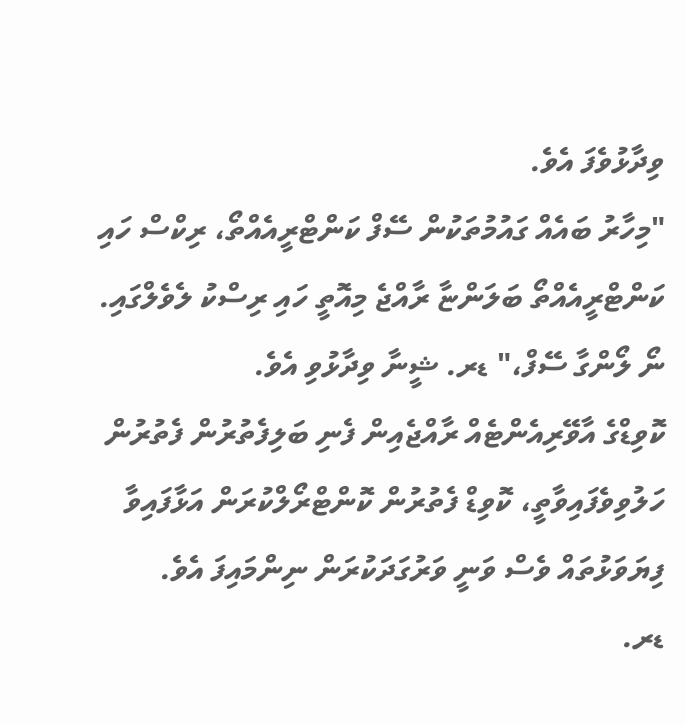ވިދާޅުވެފަ އެވެ.
"މިހާރު ބައެއް ގައުމުތަކުން ސޭފް ކަންޓްރީއެއްތޯ، ރިކްސް ހައި ކަންޓްރީއެއްތޯ ބަލަންޏާ ރާއްޖެ މިއޮތީ ހައި ރިސްކު ލެވެލްގައި. ނޯ ލޯންގާ ސޭފް،" ޑރ. ޝީނާ ވިދާޅުވި އެވެ.
ކޮވިޑްގެ އާވޭރިއެންޓެއް ރާއްޖެއިން ފެނި ބަލިފެތުރުން ފެތުރުން ހަލުވިވެފައިވާތީ، ކޮވިޑް ފެތުރުން ކޮންޓްރޯލްކުރަން އަޅާފައިވާ ފިޔަވަޅުތައް ވެސް ވަނީ ވަރުގަދަކުރަން ނިންމައިފަ އެވެ.
ޑރ.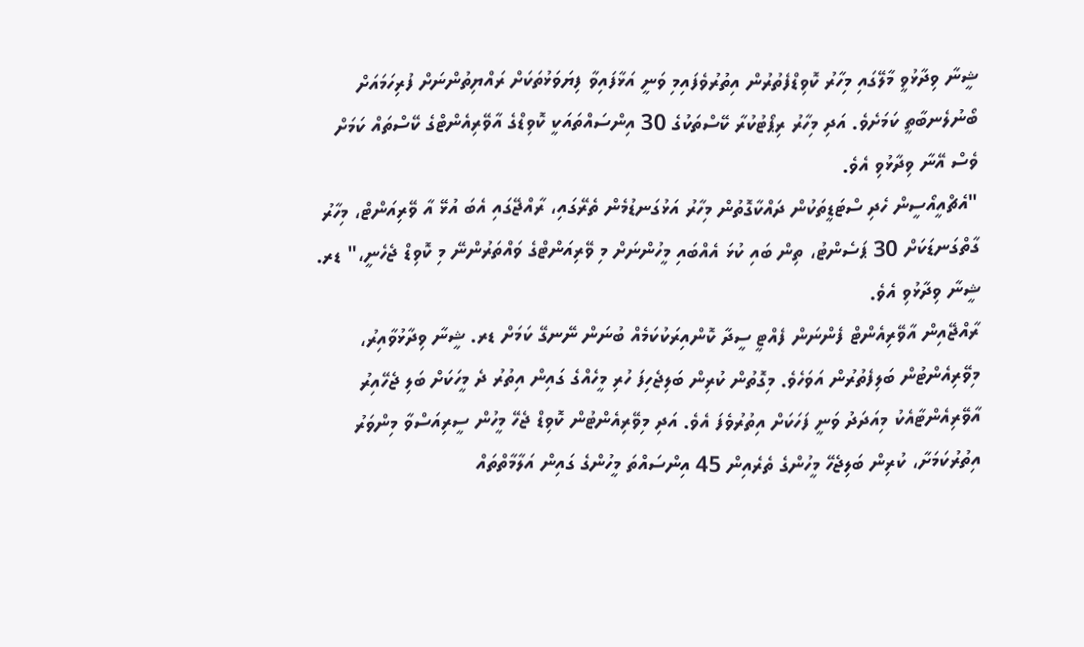ޝީނާ ވިދާޅުވީ މާލޭގައި މިހާރު ކޮވިޑްފެތުރުން އިތުރުވެފައިމި ވަނީ އަޅާފައިވާ ފިޔަވަޅުތަކަށް ރައްޔިތުންނަށް ފުރިހަމައަށް ބޯނުލެނބާތީ ކަމަށެވެ. އަދި މިހާރު ރިޕޯޓުކުރާ ކޭސްތަކުގެ 30 އިންސައްތައަކީ ކޮވިޑްގެ އާވޭރިއެންޓްގެ ކޭސްތައް ކަމަށް ވެސް އޭނާ ވިދާޅުވި އެވެ.
"އެޗްއީއޯސީން ހެދި ސްޓަޑީތަކުން ދައްކާގޮތުން މިހާރު އަޅުގަނޑުމެން ތެރޭގައި، ރާއްޖޭގައި އެބަ އުޅޭ އާ ވޭރިއަންޓް، މިހާރު ގާތްގަނޑަކަށް 30 ޕަސެންޓު، ތިން ބައި ކުޅަ އެއްބައި މީހުންނަށް މި ވޭރިއަންޓްގެ ވައްތަރުންނޭ މި ކޮވިޑް ޖެހެނީ،" ޑރ. ޝީނާ ވިދާޅުވި އެވެ.
ރާއްޖޭއިން އާވޭރިއެންޓް ފެންނަން ފެއްޓީ ސީދާ ކޮންއިރަކުކަމެއް ބުނަން ނޭނގޭ ކަމަށް ޑރ. ޝީނާ ވިދާޅުވާއިރު، މިވޭރިއެންޓުން ބަލިފެތުރުން އަވަހެވެ. މިގޮތުން ކުރިން ބަލިޖެހިފަ ހުރި މީހެއްގެ ގައިން އިތުރު ދެ މީހަކަށް ބަލި ޖެހޭއިރު އާވޭރިއެންޓާއެކު މިއަދަދު ވަނީ ފަހަކަށް އިތުރުވެފަ އެވެ. އަދި މިވޭރިއެންޓުން ކޮވިޑް ޖެހޭ މީހުން ސީރިއަސްވާ މިންވަރު އިތުރުކަމަށާ، ކުރިން ބަލިޖެހޭ މީހުންގެ ތެރެއިން 45 އިންސައްތަ މީހުންގެ ގައިން އަލާމާތްތައް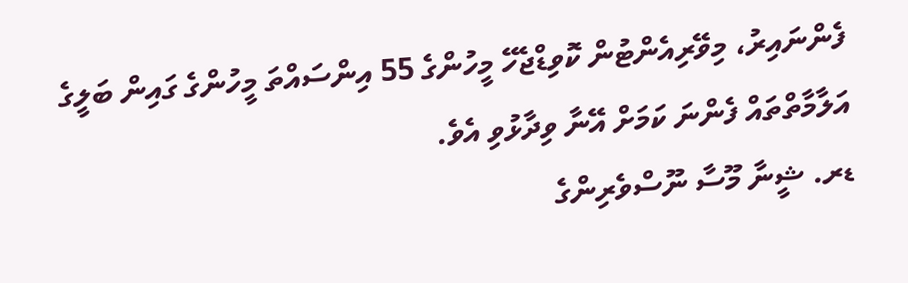ފެންނައިރު، މިވޭރިއެންޓުން ކޮވިޑްޖެހޭ މީހުންގެ 55 އިންސައްތަ މީހުންގެ ގައިން ބަލީގެ އަލާމާތްތައް ފެންނަ ކަމަށް އޭނާ ވިދާޅުވި އެވެ.
ޑރ. ޝީނާ މޫސާ ނޫސްވެރިންގެ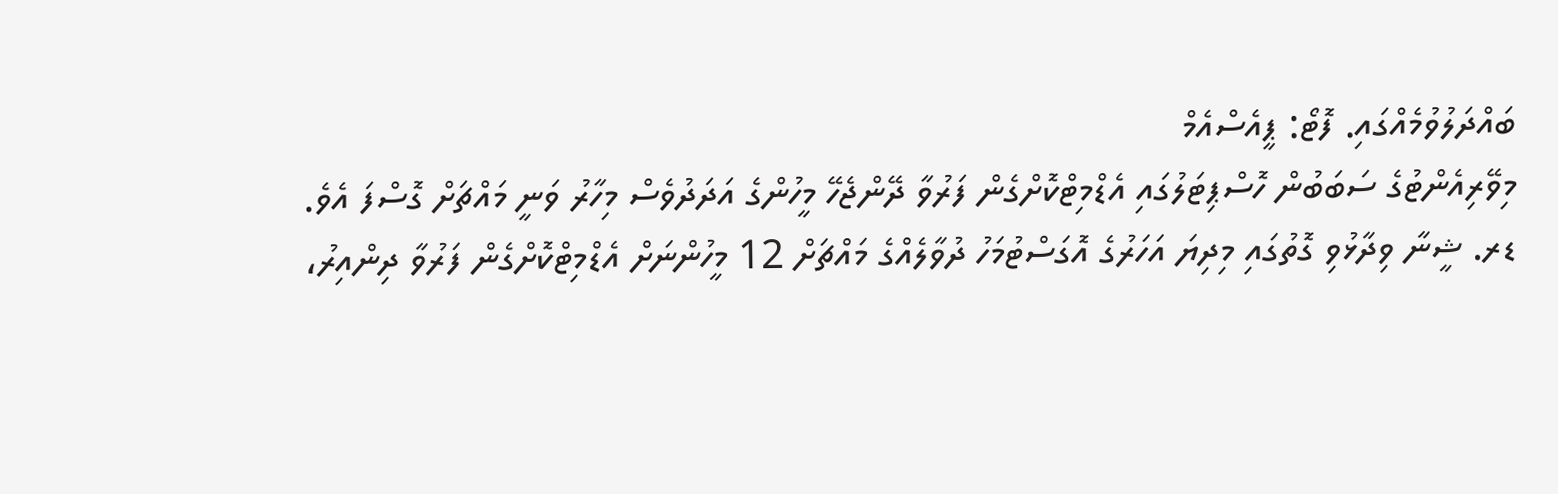ބައްދަލުވުމެއްގައި. ފޮޓޯ: ޕީއެސްއެމް
މިވޭރިއެންޓުގެ ސަބަބުން ހޮސްޕިޓަލުގައި އެޑްމިޓްކޮށްގެން ފަރުވާ ދޭންޖެހޭ މީހުންގެ އަދަދުވެސް މިހާރު ވަނީ މައްޗަށް ގޮސްފަ އެވެ.
ޑރ. ޝީނާ ވިދާޅުވި ގޮތުގައި މިދިޔަ އަހަރުގެ އޮގަސްޓުމަހު ދުވާލެއްގެ މައްޗަށް 12 މީހުންނަށް އެޑްމިޓްކޮށްގެން ފަރުވާ ދިންއިރު،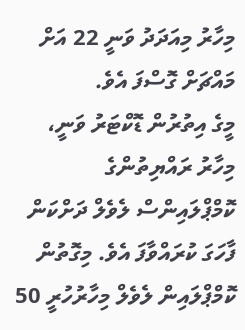މިހާރު މިއަދަދު ވަނީ 22 އަށް މައްޗަށް ގޮސްފަ އެވެ.
މީގެ އިތުރުން ޑޮކްޓަރު ވަނީ، މިހާރު ރައްޔިތުންގެ ކޮމްޕްލައިންސް ލެވެލް ދަށްކަން ފާހަގަ ކުރައްވާފަ އެވެ. މިގޮތުން ކޮމްޕްލައިން ލެވެލް މިހާރުހުރީ 50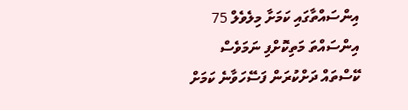އިންސައްތާގައި ކަމަށާ މިލެވެލް 75 އިންސައްތަ މަތިކޮށްފި ނަމަވެސް ކޭސްތައް ދަށްކުރަން ފަސޭހަވާނެ ކަމަށް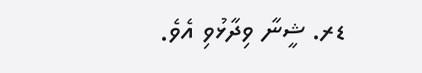ޑރ. ޝީނާ ވިދާޅުވި އެވެ.